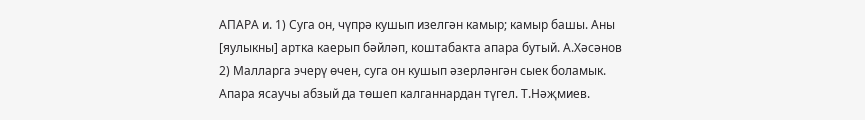АПАРА и. 1) Суга он, чүпрә кушып изелгән камыр; камыр башы. Аны [яулыкны] артка каерып бәйләп, коштабакта апара бутый. А.Хәсәнов 2) Малларга эчерү өчен, суга он кушып әзерләнгән сыек боламык. Апара ясаучы абзый да төшеп калганнардан түгел. Т.Нәҗмиев.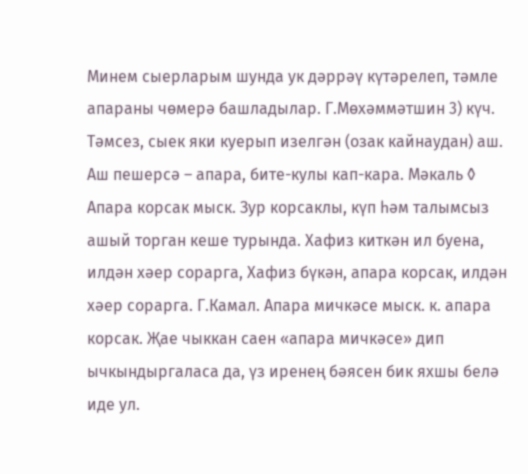Минем сыерларым шунда ук дәррәү күтәрелеп, тәмле апараны чөмерә башладылар. Г.Мөхәммәтшин 3) күч. Тәмсез, сыек яки куерып изелгән (озак кайнаудан) аш. Аш пешерсә – апара, бите-кулы кап-кара. Мәкаль ◊ Апара корсак мыск. Зур корсаклы, күп һәм талымсыз ашый торган кеше турында. Хафиз киткән ил буена, илдән хәер сорарга, Хафиз бүкән, апара корсак, илдән хәер сорарга. Г.Камал. Апара мичкәсе мыск. к. апара корсак. Җае чыккан саен «апара мичкәсе» дип ычкындыргаласа да, үз иренең бәясен бик яхшы белә иде ул.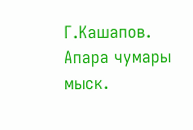Г.Кашапов. Апара чумары мыск.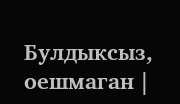Булдыксыз, оешмаган |